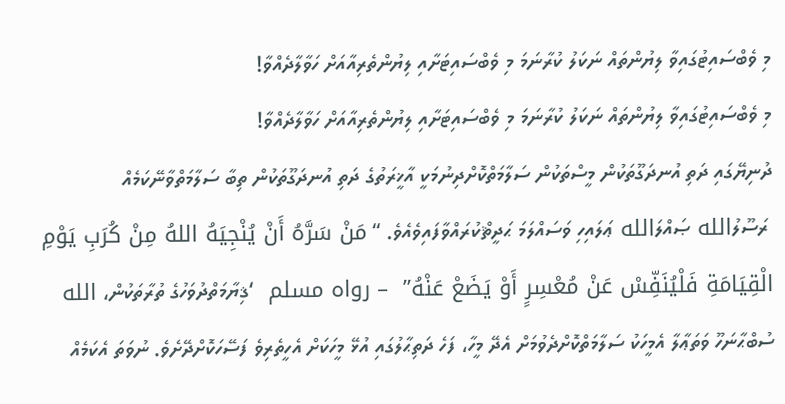މި ވެބްސައިޓުގައިވާ ލިޔުންތައް ނަކަލު ކުރާނަމަ މި ވެބްސައިޓަށާއި ލިޔުންތެރިއާއަށް ހަވާލާދެއްވާ!
މި ވެބްސައިޓުގައިވާ ލިޔުންތައް ނަކަލު ކުރާނަމަ މި ވެބްސައިޓަށާއި ލިޔުންތެރިއާއަށް ހަވާލާދެއްވާ!
ދުނިޔޭގައި ދަތި އުނދަގޫތަކުން މީސްތަކުން ސަލާމަތްކޮށްދިނުމަކީ އާޚީރަތުގެ ދަތި އުނދަގޫތަކުން ތިބާ ސަލާމަތްވާނޭކަމެއް
 ރަސޫލުالله ޞައްލަالله ޢަލައިހި ވަސައްލަމަ ޙަދީޘްކުރައްވާފައިވެއެވެ. “مَنْ سَرَّهُ أَنْ يُنْجِيَهُ اللهُ مِنْ كُرَبِ يَوْمِ الْقِيَامَةِ فَلْيُنَفِّسْ عَنْ مُعْسِرٍ أَوْ يَضَعْ عَنْهُ”  – رواه مسلم  ‘ޤިޔާމަތްދުވަހުގެ ތުރާތަކުން، الله ސުބްޙާނަހޫ ވަތަޢާލާ އެމީހަކު ސަލާމަތްކޮށްދެވުމަށް އެދޭ މީހާ، ފަހެ ދަތިޙާލުގައި އުޅޭ މީހަކަށް އެހީތެރިވެ ފަސޭހަކޮށްދޭށެވެ. ނުވަތަ އެކަމެއް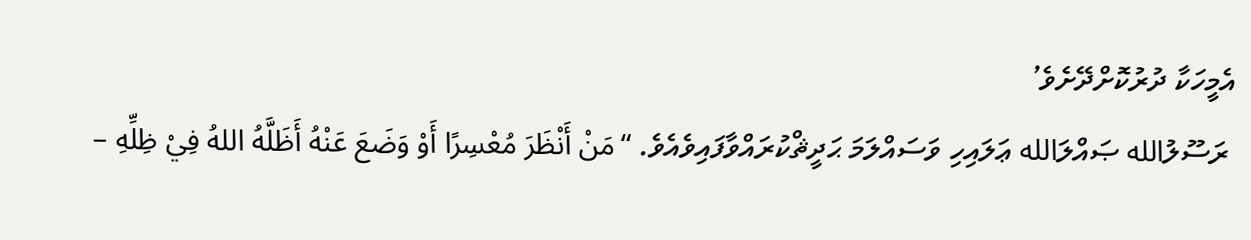އެމީހަކާ ދުރުކޮށްދޭށެވެ’
 ރަސޫލުالله ޞައްލަالله ޢަލައިހި ވަސައްލަމަ ޙަދީޘްކުރައްވާފައިވެއެވެ. “مَنْ أَنْظَرَ مُعْسِرًا أَوْ وَضَعَ عَنْهُ أَظَلَّهُ اللهُ فِيْ ظِلِّهِ –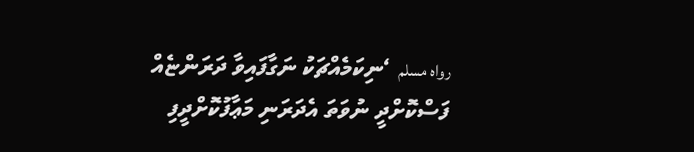رواه مسلم  ‘ނިކަމެއްޗަކު ނަގާފައިވާ ދަރަންޏެއް ފަސްކޮށްދީ ނުވަތަ އެދަރަނި މަޢާފުކޮށްދީފި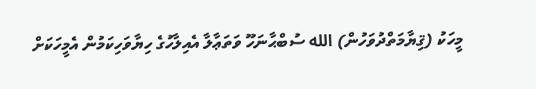މީހަކު (ޤިޔާމަތްދުވަހުން) الله ސުބްޙާނަހޫ ވަތަޢާލާ އެއިލާހުގެ ހިޔާވަހިކަމުން އެމީހަކަށް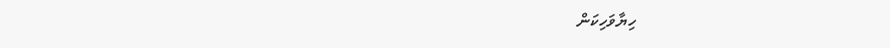ހިޔާވަހިކަން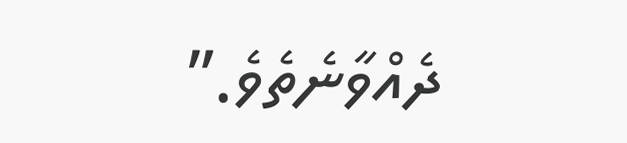ދެއްވާނެތެވެ.”